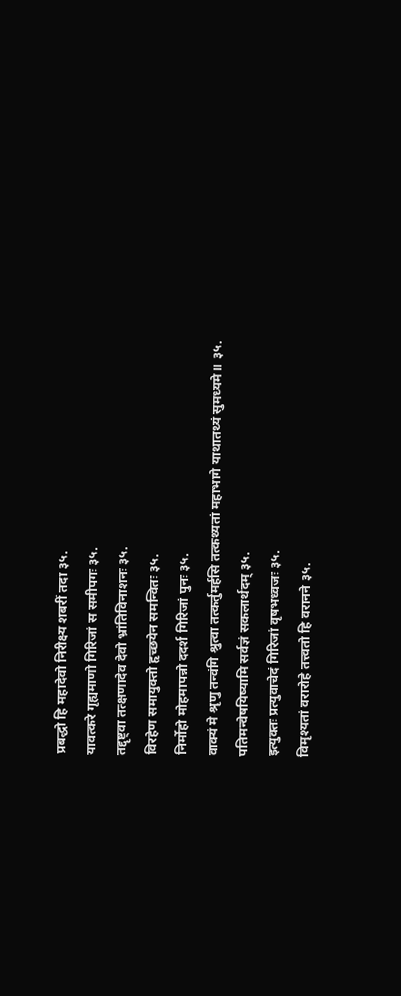प्रबद्धो हि महादेवो निरीक्ष्य शबरीं तदा ३५.
यावत्करे गृह्यमाणो गिरिजां स समीपगः ३५.
तद्दृष्ट्वा तत्क्षणादेव देवो भ्रांतिविनाशनः ३५.
विरहेण समायुक्तो हृच्छयेन समन्वितः ३५.
निर्मोहो मोहमापन्नो ददर्श गिरिजां पुनः ३५.
वाक्यं मे श्रृणु तन्वंगि श्रुत्वा तत्कर्तुमर्हसि तत्कथ्यतां महाभागे याथातथ्यं सुमध्यमे॥ ३५.
पतिमन्वेषयिष्यामि सर्वज्ञं सकलार्थदम् ३५.
इत्युक्तः प्रत्युवाचेदं गिरिजां वृषभध्वजः ३५.
विमृश्यतां वरारोहे तत्त्वतो हि वरानने ३५.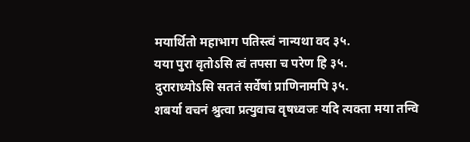मयार्थितो महाभाग पतिस्त्वं नान्यथा वद ३५.
यया पुरा वृतोऽसि त्वं तपसा च परेण हि ३५.
दुराराध्योऽसि सततं सर्वेषां प्राणिनामपि ३५.
शबर्या वचनं श्रुत्वा प्रत्युवाच वृषध्वजः यदि त्यक्ता मया तन्वि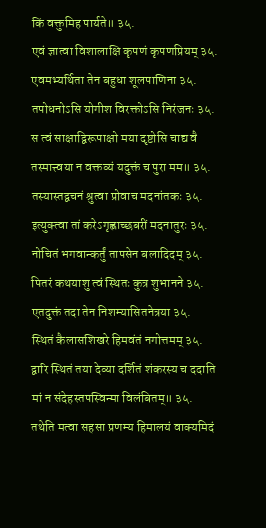किं वक्तुमिह पार्यते॥ ३५.
एवं ज्ञात्वा विशालाक्षि कृपणं कृपणप्रियम् ३५.
एवमभ्यर्थिता तेन बहुधा शूलपाणिना ३५.
तपोधनोऽसि योगीश विरक्तोऽसि निरंजनः ३५.
स त्वं साक्षाद्विरूपाक्षो मया दृष्टोसि चाद्य वै तस्मात्त्वया न वक्तव्यं यदुक्तं च पुरा मम॥ ३५.
तस्यास्तद्वचनं श्रुत्वा प्रोवाच मदनांतकः ३५.
इत्युक्त्वा तां करेऽगृह्णाच्छबरीं मदनातुरः ३५.
नोचितं भगवान्कर्तुं तापसेन बलादिदम् ३५.
पितरं कथयाशु त्वं स्थितः कुत्र शुभानने ३५.
एतदुक्तं तदा तेन निशम्यासितनेत्रया ३५.
स्थितं कैलासशिखरे हिमवंतं नगोत्तमम् ३५.
द्वारि स्थितं तया देव्या दर्शितं शंकरस्य च ददाति मां न संदेहस्तपस्विन्मा विलंबितम्॥ ३५.
तथेति मत्वा सहसा प्रणम्य हिमालयं वाक्यमिदं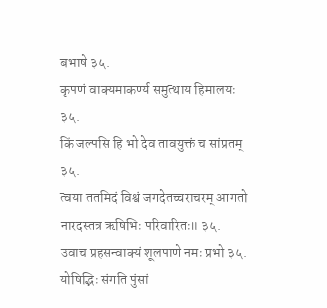बभाषे ३५.
कृपणं वाक्यमाकर्ण्य समुत्थाय हिमालयः ३५.
किं जल्पसि हि भो देव तावयुक्तं च सांप्रतम् ३५.
त्वया ततमिदं विश्वं जगदेतच्चराचरम् आगतो नारदस्तत्र ऋषिभिः परिवारितः॥ ३५.
उवाच प्रहसन्वाक्यं शूलपाणे नमः प्रभो ३५.
योषिद्भिः संगति पुंसां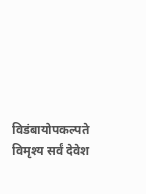विडंबायोपकल्पते विमृश्य सर्वं देवेश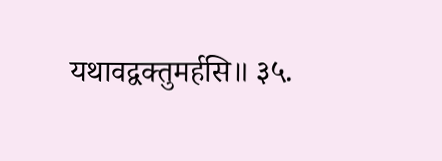यथावद्वक्तुमर्हसि॥ ३५.